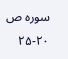سوره ص ۲۰-۲۵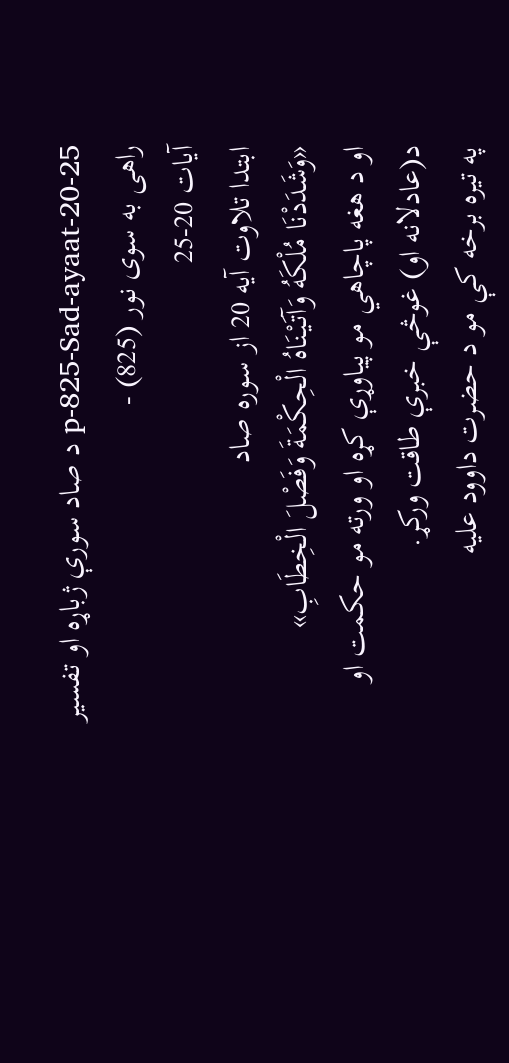p-825-Sad-ayaat-20-25 د صاد سورې ژباړه او تفسیر
راهی به سوی نور (825) -
آیات 20-25
ابتدا تلاوت آیه 20 از سوره صاد
«وَشَدَدْنَا مُلْکَهُ وَآتَیْنَاهُ الْحِکْمَةَ وَفَصْلَ الْخِطَابِ»
او د هغه پاچاهي مو پیاوړې کړه او ورته مو حکمت او د(عادلانه او) غوڅې خبرې طاقت ورکړ.
په تیره برخه کې مو د حضرت داوود علیه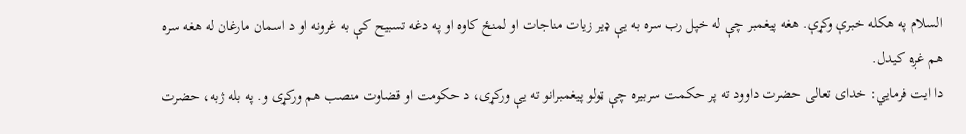السلام په هکله خبرې وکړې. هغه پیغمبر چې له خپل رب سره به یې ډیر زیات مناجات او لمنځ کاوه او په دغه تسبیح کې به غرونه او د اسمان مارغان له هغه سره هم غږه کیدل.
دا ایت فرمایي: خدای تعالی حضرت داوود ته پر حکمت سربیره چې ټولو پیغمبرانو ته یې ورکړی، د حکومت او قضاوت منصب هم ورکړی و. په بله ژبه، حضرت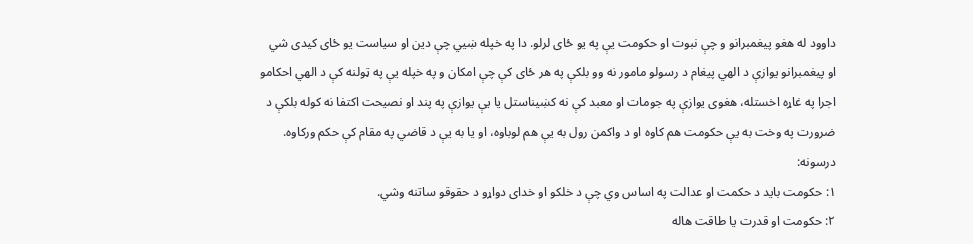داوود له هغو پيغمبرانو و چې نبوت او حکومت یې په یو ځای لرلو. دا په خپله ښیي چې دین او سیاست یو ځای کیدی شي او پيغمبرانو یوازې د الهي پيغام د رسولو مامور نه وو بلکې په هر ځای کې چې امکان و په خپله یې په ټولنه کې د الهي احکامو اجرا په غاړه اخستله، هغوی یوازې په جومات او معبد کې نه کښیناستل یا یې یوازې په پند او نصیحت اکتفا نه کوله بلکې د ضرورت په وخت به یې حکومت هم کاوه او د واکمن رول به یې هم لوباوه، او یا به یې د قاضي په مقام کې حکم ورکاوه.
درسونه:
۱: حکومت باید د حکمت او عدالت په اساس وي چې د خلکو او خدای دواړو د حقوقو ساتنه وشي.
۲: حکومت او قدرت یا طاقت هاله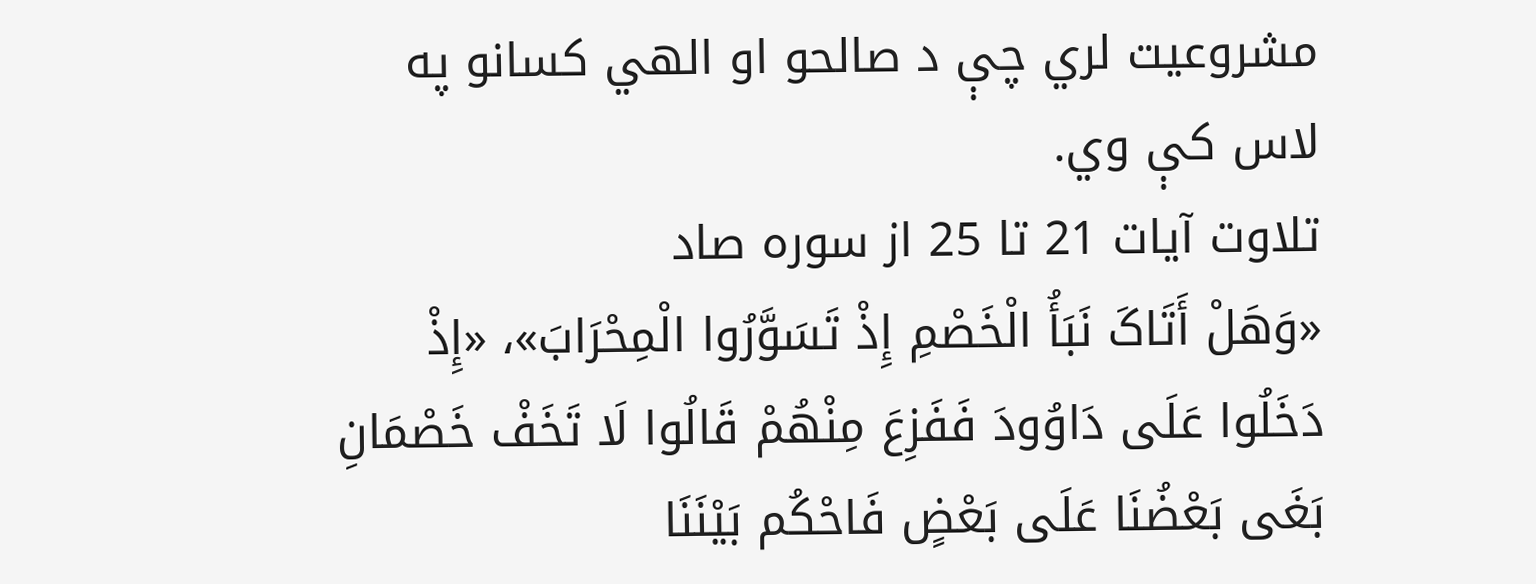مشروعیت لري چې د صالحو او الهي کسانو په لاس کې وي.
تلاوت آیات 21 تا 25 از سوره صاد
«وَهَلْ أَتَاکَ نَبَأُ الْخَصْمِ إِذْ تَسَوَّرُوا الْمِحْرَابَ»، «إِذْ دَخَلُوا عَلَى دَاوُودَ فَفَزِعَ مِنْهُمْ قَالُوا لَا تَخَفْ خَصْمَانِ بَغَى بَعْضُنَا عَلَى بَعْضٍ فَاحْکُم بَیْنَنَا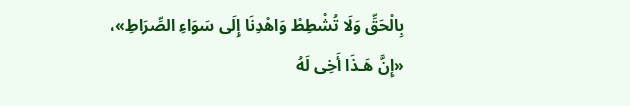بِالْحَقِّ وَلَا تُشْطِطْ وَاهْدِنَا إِلَى سَوَاءِ الصِّرَاطِ»،
«إِنَّ هَـذَا أَخِی لَهُ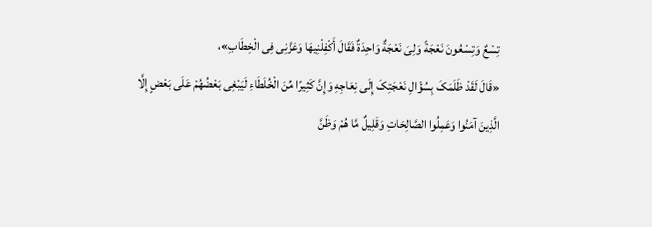تِسْعٌ وَتِسْعُونَ نَعْجَةً وَلِیَ نَعْجَةٌ وَاحِدَةٌ فَقَالَ أَکْفِلْنِیهَا وَعَزَّنِی فِی الْخِطَابِ»،
«قَالَ لَقَدْ ظَلَمَکَ بِسُؤَالِ نَعْجَتِکَ إِلَى نِعَاجِهِ وَإِنَّ کَثِیرًا مِّنَ الْخُلَطَاءِ لَیَبْغِی بَعْضُهُمْ عَلَى بَعْضٍ إِلَّا الَّذِینَ آمَنُوا وَعَمِلُوا الصَّالِحَاتِ وَقَلِیلٌ مَّا هُمْ وَظَنَّ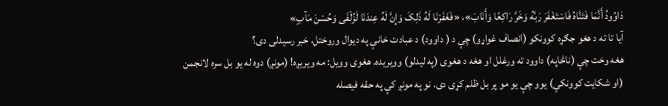دَاوُودُ أَنَّمَا فَتَنَّاهُ فَاسْتَغْفَرَ رَبَّهُ وَخَرَّ رَاکِعًا وَأَنَابَ»، «فَغَفَرْنَا لَهُ ذَلِکَ وَإِنَّ لَهُ عِندَنَا لَزُلْفَى وَحُسْنَ مَآبٍ»
آیا تا ته د هغو جګړه کوونکو (انصاف غواړو) چې د ( داوود) د عبادت خانې په دیوال وروختل، خبر رسیدلی دی؟
هغه وخت چې (ناڅاپه) داوود ته ورغلل او هغه د هغوی (په لیدلو) وویریده. هغوی وویل: مه ویریږه! (مونږ) دوه له یو بل سره لانجمن (او شکایت کوونکي) یوو چې یو مو پر بل ظلم کړی دی. نو په مونږ کې په حقه فیصله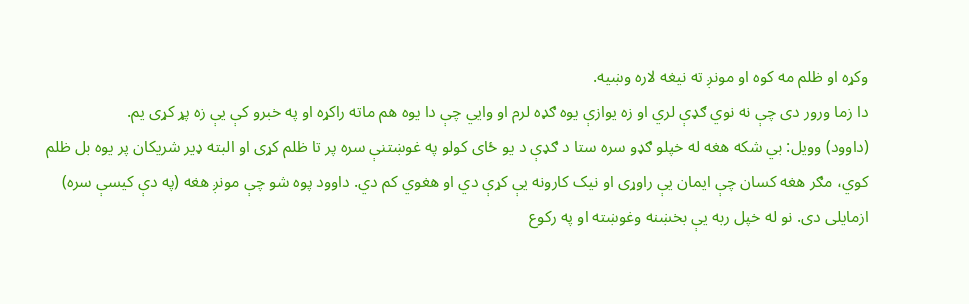وکړه او ظلم مه کوه او مونږ ته نیغه لاره وښیه.
دا زما ورور دی چې نه نوي ګډې لري او زه یوازې یوه ګډه لرم او وایي چې دا یوه هم ماته راکړه او په خبرو کې یې زه پړ کړی یم.
(داوود) وویل: بي شکه هغه له خپلو ګډو سره ستا د ګډې د یو ځای کولو په غوښتنې سره پر تا ظلم کړی او البته ډیر شریکان پر یوه بل ظلم کوي، مګر هغه کسان چې ایمان یې راوړی او نیک کارونه یې کړې دي او هغوي کم دي. داوود پوه شو چې مونږ هغه (په دې کیسې سره) ازمایلی دی. نو له خپل ربه یې بخښنه وغوښته او په رکوع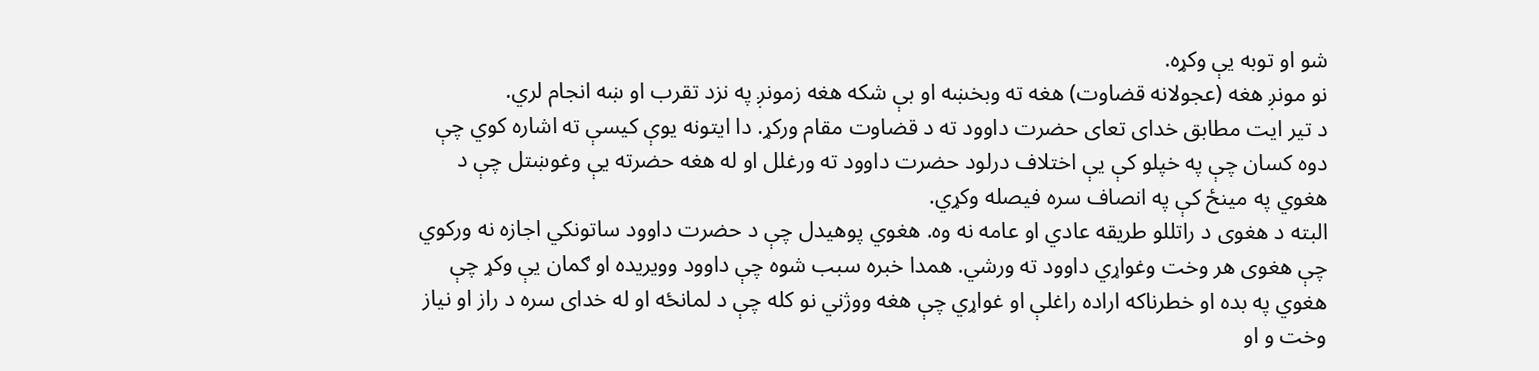شو او توبه یې وکړه.
نو مونږ هغه (عجولانه قضاوت) هغه ته وبخښه او بې شکه هغه زمونږ په نزد تقرب او ښه انجام لري.
د تیر ایت مطابق خدای تعای حضرت داوود ته د قضاوت مقام ورکړ. دا ایتونه یوې کیسې ته اشاره کوي چې دوه کسان چې په خپلو کې یې اختلاف درلود حضرت داوود ته ورغلل او له هغه حضرته یې وغوښتل چې د هغوي په مینځ کې په انصاف سره فیصله وکړي.
البته د هغوی د راتللو طریقه عادي او عامه نه وه. هغوي پوهیدل چې د حضرت داوود ساتونکي اجازه نه ورکوي چې هغوی هر وخت وغواړي داوود ته ورشي. همدا خبره سبب شوه چې داوود وویریده او ګمان یې وکړ چې هغوي په بده او خطرناکه اراده راغلې او غواړي چې هغه ووژني نو کله چې د لمانځه او له خدای سره د راز او نیاز وخت و او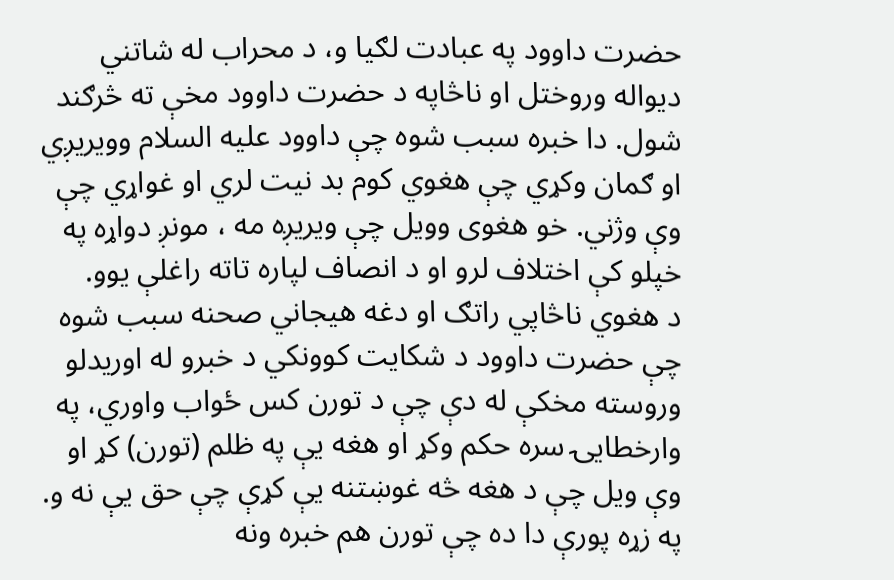حضرت داوود په عبادت لګیا و، د محراب له شاتني دیواله وروختل او ناڅاپه د حضرت داوود مخې ته څرګند شول. دا خبره سبب شوه چې داوود علیه السلام وویریږي او ګمان وکړي چې هغوي کوم بد نیت لري او غواړي چې وې وژني. خو هغوی وویل چې ویریږه مه ، مونږ دواړه په خپلو کې اختلاف لرو او د انصاف لپاره تاته راغلې یوو.
د هغوي ناڅاپي راتګ او دغه هیجاني صحنه سبب شوه چې حضرت داوود د شکایت کوونکي د خبرو له اوریدلو وروسته مخکې له دې چې د تورن کس ځواب واوري، په وارخطایۍ سره حکم وکړ او هغه یې په ظلم (تورن) کړ او وې ویل چې د هغه څه غوښتنه یې کړې چې حق یې نه و.
په زړه پورې دا ده چې تورن هم خبره ونه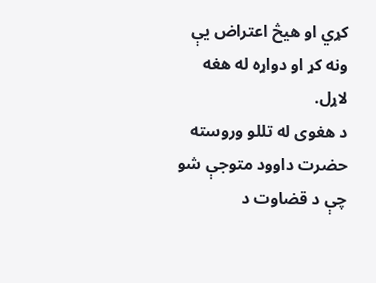کړي او هیڅ اعتراض یې ونه کړ او دواړه له هغه لاړل.
د هغوی له تللو وروسته حضرت داوود متوجې شو چې د قضاوت د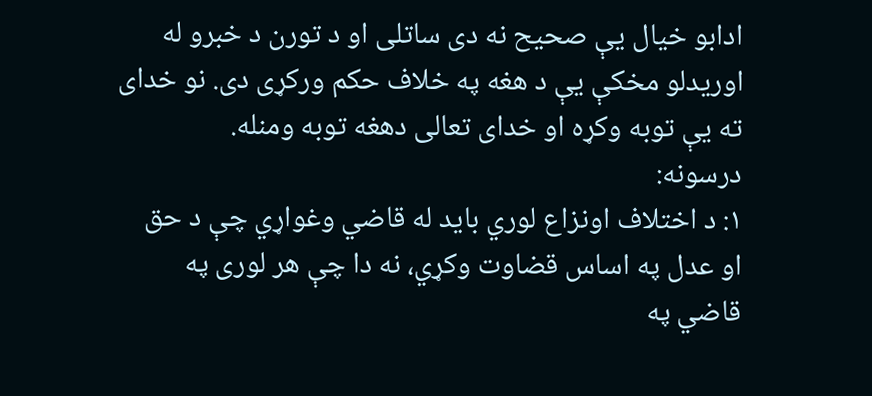ادابو خیال یې صحیح نه دی ساتلی او د تورن د خبرو له اوریدلو مخکې یې د هغه په خلاف حکم ورکړی دی. نو خدای ته یې توبه وکړه او خدای تعالی دهغه توبه ومنله.
درسونه:
۱: د اختلاف اونزاع لوري باید له قاضي وغواړي چې د حق او عدل په اساس قضاوت وکړي، نه دا چې هر لوری په قاضي په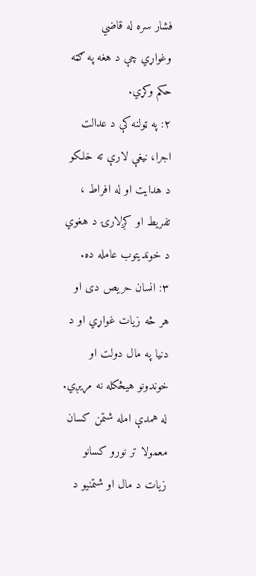فشار سره له قاضي وغواړي چې د هغه په ګټه حکم وکړي.
۲: په ټولنه کې د عدالت اجرا، نیغې لارې ته خلکو د هدایت او له افراط ، تفریط او کږلارۍ د هغوي د خوندیتوب عامله ده.
۳: انسان حریص دی او هر څه زیات غواړي او د دنیا په مال دولت او خوندونو هیڅکله نه مړیږي. له همدې امله شتمن کسان معمولا تر نورو کسانو زیات د مال او شتمنیو د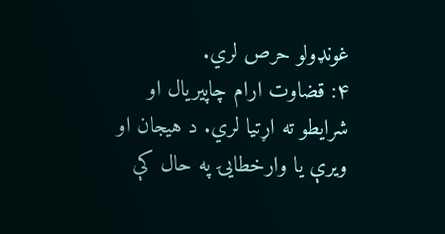غونډولو حرص لري.
۴: قضاوت ارام چاپیریال او شرایطو ته اړتیا لري. د هیجان او ویرې یا وارخطایۍ په حال کې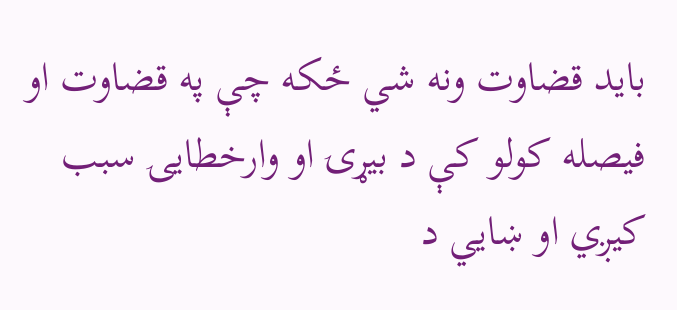باید قضاوت ونه شي ځکه چې په قضاوت او فیصله کولو کې د بیړۍ او وارخطایۍ سبب کیږي او ښایي د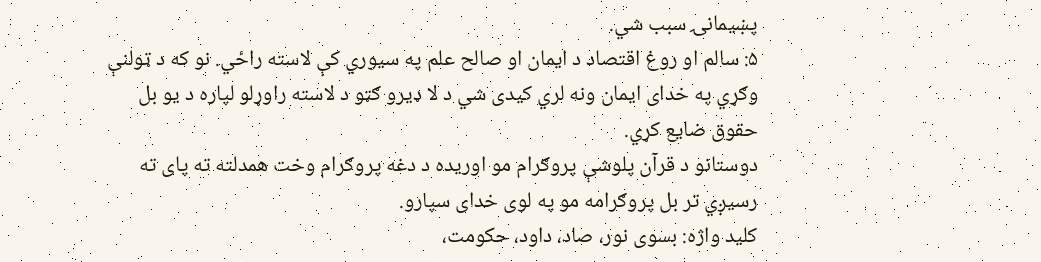پښیمانۍ سبب شي.
۵: سالم او روغ اقتصاد د ایمان او صالح علم په سیوري کې لاسته راځي. نو که د ټولنې وګړي په خدای ایمان ونه لري کیدی شي د لا ډیرو ګټو د لاسته راوړلو لپاره د یو بل حقوق ضایع کړي.
دوستانو د قرآن پلوشې پروګرام مو اوریده د دغه پروګرام وخت همدلته ته پای ته رسیږي تر بل پروګرامه مو په لوی خدای سپارو.
کلید واژه: بسوی نور، صاد، داود، حکومت،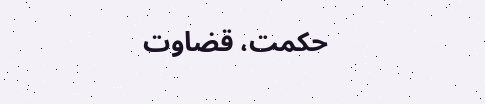حکمت، قضاوت